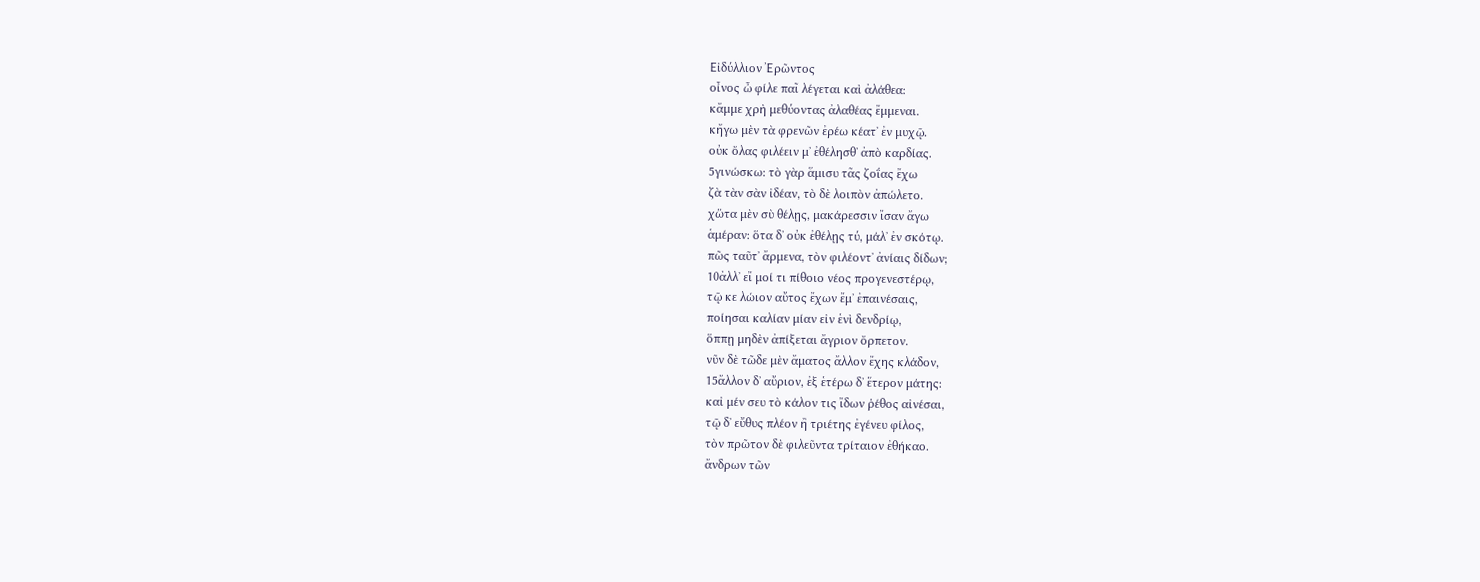Εἰδύλλιον Ἐρῶντος
οἶνος ὦ φίλε παῖ λέγεται καὶ ἀλάθεα:
κἄμμε χρὴ μεθύοντας ἀλαθέας ἔμμεναι.
κἤγω μὲν τὰ φρενῶν ἐρέω κέατ᾽ ἐν μυχῷ.
οὐκ ὄλας φιλέειν μ᾽ ἐθέλησθ᾽ ἀπὸ καρδίας.
5γινώσκω: τὸ γὰρ ἅμισυ τᾶς ζοΐας ἔχω
ζὰ τὰν σὰν ἰδέαν, τὸ δὲ λοιπὸν ἀπώλετο.
χὥτα μὲν σὺ θέλῃς, μακάρεσσιν ἴσαν ἄγω
ἁμέραν: ὅτα δ᾽ οὐκ ἐθέλῃς τύ, μάλ᾽ ἐν σκότῳ.
πῶς ταῦτ᾽ ἄρμενα, τὸν φιλέοντ᾽ ἀνίαις δίδων;
10ἀλλ᾽ εἴ μοί τι πίθοιο νέος προγενεστέρῳ,
τῷ κε λώιον αὔτος ἔχων ἔμ᾽ ἐπαινέσαις,
ποίησαι καλίαν μίαν εἰν ἑνὶ δενδρίῳ,
ὅππῃ μηδὲν ἀπίξεται ἄγριον ὄρπετον.
νῦν δὲ τῶδε μὲν ἄματος ἄλλον ἔχης κλάδον,
15ἄλλον δ᾽ αὔριον, ἐξ ἑτέρω δ᾽ ἕτερον μάτης:
καἰ μέν σευ τὸ κάλον τις ἴδων ῥέθος αἰνέσαι,
τῷ δ᾽ εὔθυς πλέον ἢ τριέτης ἐγένευ φίλος,
τὸν πρῶτον δὲ φιλεῦντα τρίταιον ἐθήκαο.
ἄνδρων τῶν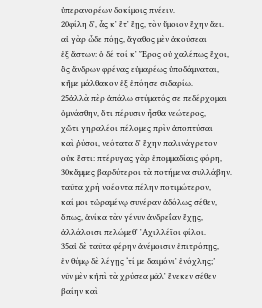ὑπερανορέων δοκίμοις πνέειν.
20φίλη δ᾽, ἇς κ᾽ ἔτ᾽ ἔῃς, τὸν ὕμοιον ἔχην ἄει.
αἰ γὰρ ὧδε πόῃς, ἄγαθος μὲν ἀκούσεαι
ἐξ ἄστων: ὁ δέ τοί κ᾽ ῎Ερος οὐ χαλέπως ἔχοι,
ὃς ἄνδρων φρένας εὐμαρέως ὑποδάμναται,
κἤμε μάλθακον ἐξ ἐπόησε σιδαρίω.
25ἀλλὰ πὲρ ἀπάλω στύματός σε πεδέρχομαι
ὀμνάσθην, ὅτι πέρυσιν ἦσθα νεώτερος,
χὥτι γηραλέοι πέλομες πρὶν ἀποπτύσαι
καὶ ῥύσοι, νεότατα δ᾽ ἔχην παλινάγρετον
οὐκ ἔστι: πτέρυγας γὰρ ἐπομμαδίαις φόρη,
30κἄμμες βαρδύτεροι τὰ ποτήμενα συλλάβην.
ταῦτα χρὴ νοέοντα πέλην ποτιμώτερον,
καί μοι τὠραμένῳ συνέραν ἀδόλως σέθεν,
ὅπως, ἁνίκα τὰν γένυν ἀνδρεΐαν ἔχῃς,
ἀλλάλοισι πελώμεθ᾽ ᾿Αχιλλέϊοι φίλοι.
35αἰ δὲ ταῦτα φέρην ἀνέμοισιν ἐπιτρόπῃς,
ἐν θύμῳ δὲ λέγῃς ‘τί με δαιμόνι᾽ ἐνόχλης;’
νῦν μὲν κἠπὶ τὰ χρύσεα μᾶλ᾽ ἔνεκεν σέθεν
βαίην καὶ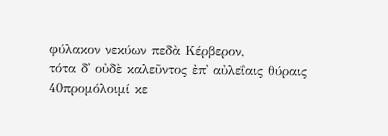φύλακον νεκύων πεδὰ Κέρβερον,
τότα δ᾽ οὐδὲ καλεῦντος ἐπ᾽ αὐλεΐαις θύραις
40προμόλοιμί κε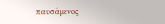παυσάμενος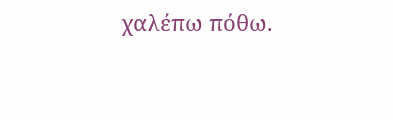χαλέπω πόθω.